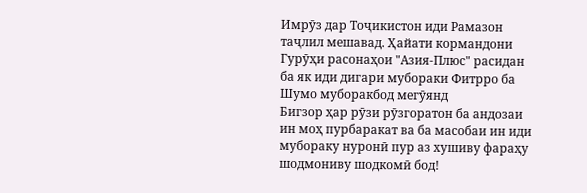Имрӯз дар Тоҷикистон иди Рамазон таҷлил мешавад. Ҳайати кормандони Гурӯҳи расонаҳои "Азия-Плюс" расидан ба як иди дигари мубораки Фитрро ба Шумо муборакбод мегӯянд
Бигзор ҳар рӯзи рӯзгоратон ба андозаи ин моҳ пурбаракат ва ба масобаи ин иди мубораку нуронӣ пур аз хушиву фараҳу шодмониву шодкомӣ бод!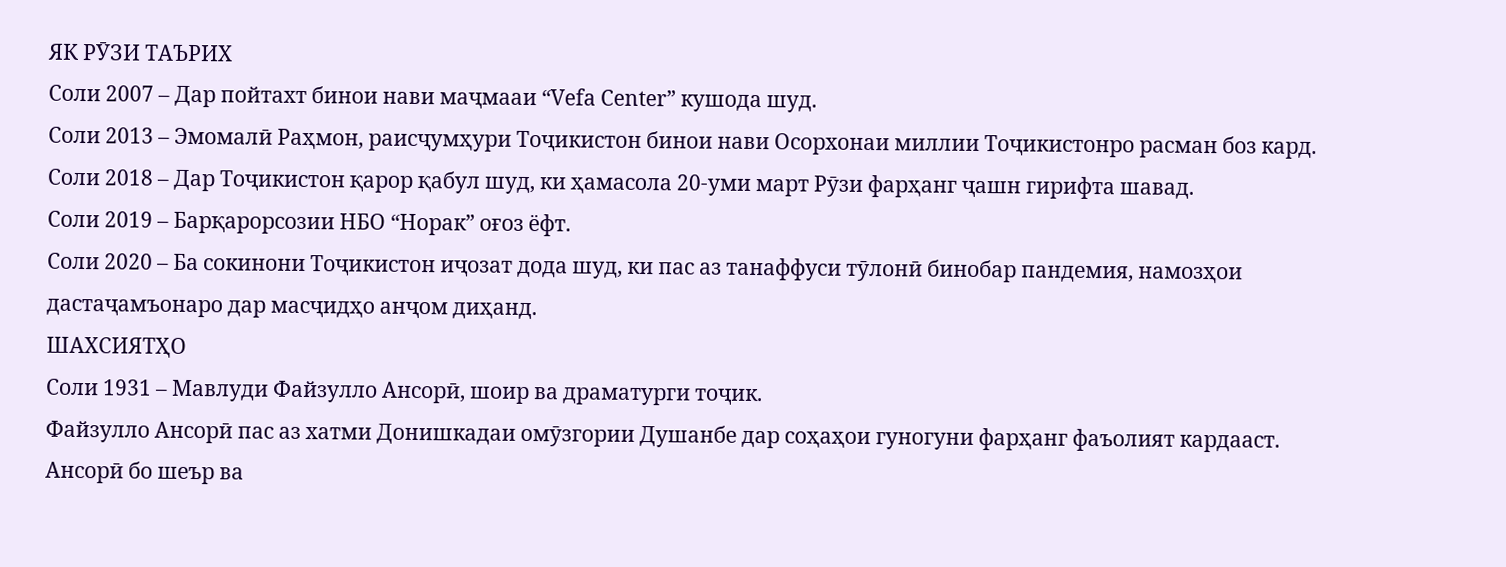ЯК РӮЗИ ТАЪРИХ
Соли 2007 – Дар пойтахт бинои нави маҷмааи “Vefa Center” кушода шуд.
Соли 2013 – Эмомалӣ Раҳмон, раисҷумҳури Тоҷикистон бинои нави Осорхонаи миллии Тоҷикистонро расман боз кард.
Соли 2018 – Дар Тоҷикистон қарор қабул шуд, ки ҳамасола 20-уми март Рӯзи фарҳанг ҷашн гирифта шавад.
Соли 2019 – Барқарорсозии НБО “Норак” оғоз ёфт.
Соли 2020 – Ба сокинони Тоҷикистон иҷозат дода шуд, ки пас аз танаффуси тӯлонӣ бинобар пандемия, намозҳои дастаҷамъонаро дар масҷидҳо анҷом диҳанд.
ШАХСИЯТҲО
Соли 1931 – Мавлуди Файзулло Ансорӣ, шоир ва драматурги тоҷик.
Файзулло Ансорӣ пас аз хатми Донишкадаи омӯзгории Душанбе дар соҳаҳои гуногуни фарҳанг фаъолият кардааст.
Ансорӣ бо шеър ва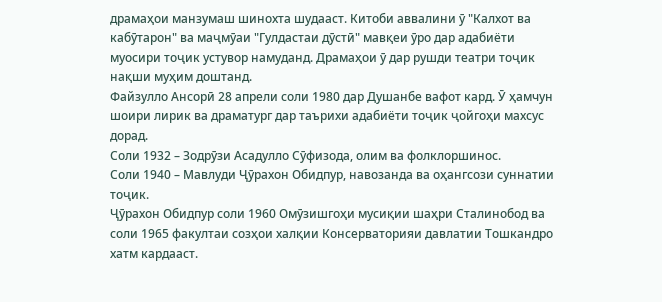драмаҳои манзумаш шинохта шудааст. Китоби аввалини ӯ "Калхот ва кабӯтарон" ва маҷмӯаи "Гулдастаи дӯстӣ" мавқеи ӯро дар адабиёти муосири тоҷик устувор намуданд. Драмаҳои ӯ дар рушди театри тоҷик нақши муҳим доштанд.
Файзулло Ансорӣ 28 апрели соли 1980 дар Душанбе вафот кард. Ӯ ҳамчун шоири лирик ва драматург дар таърихи адабиёти тоҷик ҷойгоҳи махсус дорад.
Соли 1932 – Зодрӯзи Асадулло Сӯфизода, олим ва фолклоршинос.
Соли 1940 – Мавлуди Ҷӯрахон Обидпур, навозанда ва оҳангсози суннатии тоҷик.
Ҷӯрахон Обидпур соли 1960 Омӯзишгоҳи мусиқии шаҳри Сталинобод ва соли 1965 факултаи созҳои халқии Консерваторияи давлатии Тошкандро хатм кардааст.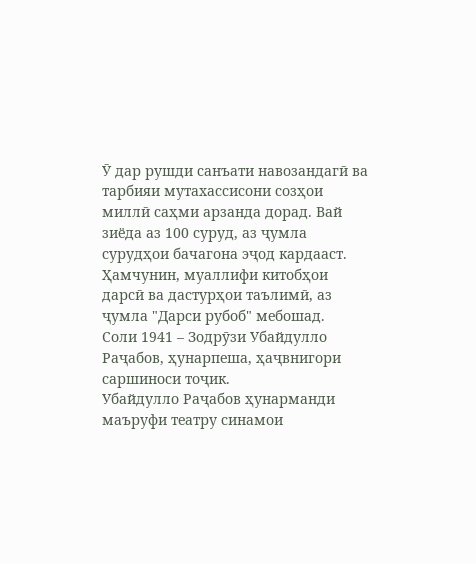Ӯ дар рушди санъати навозандагӣ ва тарбияи мутахассисони созҳои миллӣ саҳми арзанда дорад. Вай зиёда аз 100 суруд, аз ҷумла сурудҳои бачагона эҷод кардааст. Ҳамчунин, муаллифи китобҳои дарсӣ ва дастурҳои таълимӣ, аз ҷумла "Дарси рубоб" мебошад.
Соли 1941 – Зодрӯзи Убайдулло Раҷабов, ҳунарпеша, ҳаҷвнигори саршиноси тоҷик.
Убайдулло Раҷабов ҳунарманди маъруфи театру синамои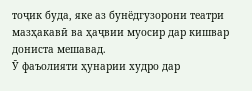тоҷик буда, яке аз бунёдгузорони театри мазҳакавӣ ва ҳаҷвии муосир дар кишвар дониста мешавад.
Ӯ фаъолияти ҳунарии худро дар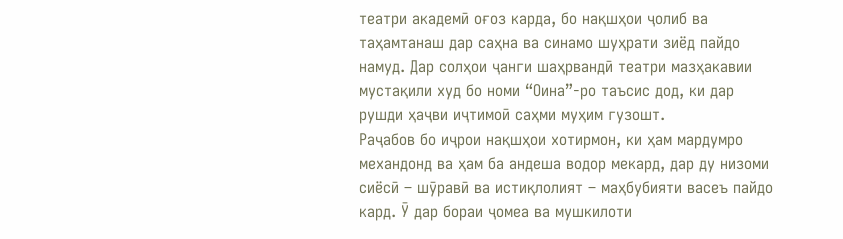театри академӣ оғоз карда, бо нақшҳои ҷолиб ва таҳамтанаш дар саҳна ва синамо шуҳрати зиёд пайдо намуд. Дар солҳои ҷанги шаҳрвандӣ театри мазҳакавии мустақили худ бо номи “Оина”-ро таъсис дод, ки дар рушди ҳаҷви иҷтимоӣ саҳми муҳим гузошт.
Раҷабов бо иҷрои нақшҳои хотирмон, ки ҳам мардумро механдонд ва ҳам ба андеша водор мекард, дар ду низоми сиёсӣ – шӯравӣ ва истиқлолият – маҳбубияти васеъ пайдо кард. Ӯ дар бораи ҷомеа ва мушкилоти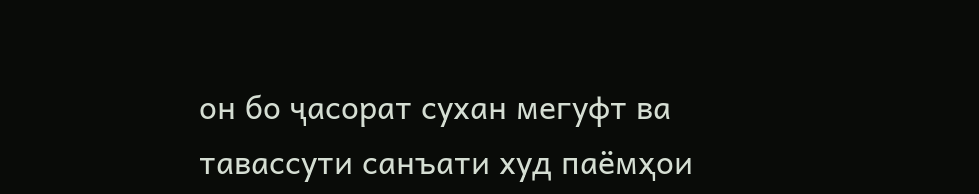он бо ҷасорат сухан мегуфт ва тавассути санъати худ паёмҳои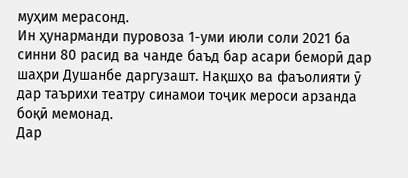муҳим мерасонд.
Ин ҳунарманди пуровоза 1-уми июли соли 2021 ба синни 80 расид ва чанде баъд бар асари беморӣ дар шаҳри Душанбе даргузашт. Нақшҳо ва фаъолияти ӯ дар таърихи театру синамои тоҷик мероси арзанда боқӣ мемонад.
Дар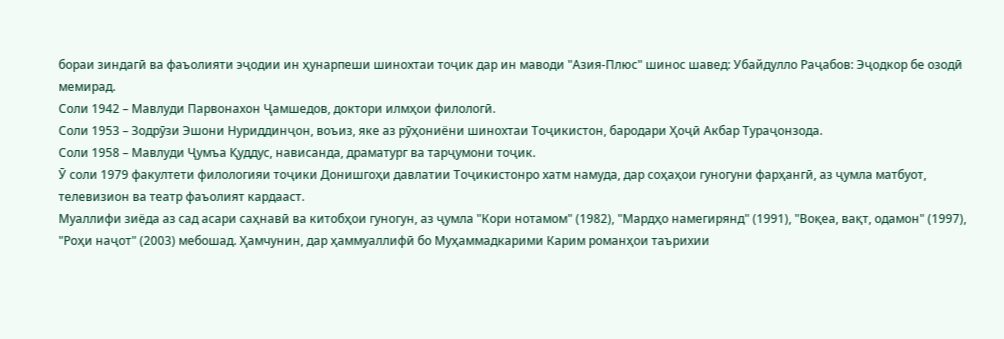бораи зиндагӣ ва фаъолияти эҷодии ин ҳунарпеши шинохтаи тоҷик дар ин маводи "Азия-Плюс" шинос шавед: Убайдулло Раҷабов: Эҷодкор бе озодӣ мемирад.
Соли 1942 – Мавлуди Парвонахон Ҷамшедов, доктори илмҳои филологӣ.
Соли 1953 – Зодрӯзи Эшони Нуриддинҷон, воъиз, яке аз рӯҳониёни шинохтаи Тоҷикистон, бародари Ҳоҷӣ Акбар Тураҷонзода.
Соли 1958 – Мавлуди Ҷумъа Қуддус, нависанда, драматург ва тарҷумони тоҷик.
Ӯ соли 1979 факултети филологияи тоҷики Донишгоҳи давлатии Тоҷикистонро хатм намуда, дар соҳаҳои гуногуни фарҳангӣ, аз ҷумла матбуот, телевизион ва театр фаъолият кардааст.
Муаллифи зиёда аз сад асари саҳнавӣ ва китобҳои гуногун, аз ҷумла "Кори нотамом" (1982), "Мардҳо намегирянд" (1991), "Воқеа, вақт, одамон" (1997), "Роҳи наҷот" (2003) мебошад. Ҳамчунин, дар ҳаммуаллифӣ бо Муҳаммадкарими Карим романҳои таърихии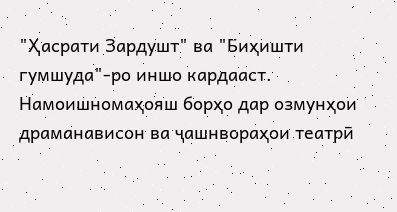"Ҳасрати Зардушт" ва "Биҳишти гумшуда"-ро иншо кардааст.
Намоишномаҳояш борҳо дар озмунҳои драманависон ва ҷашнвораҳои театрӣ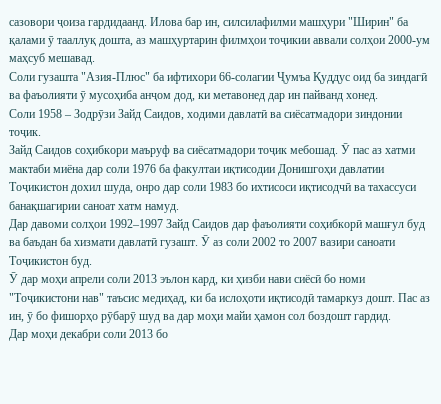сазовори ҷоиза гардидаанд. Илова бар ин, силсилафилми машҳури "Ширин" ба қалами ӯ тааллуқ дошта, аз машҳуртарин филмҳои тоҷикии аввали солҳои 2000-ум маҳсуб мешавад.
Соли гузашта "Азия-Плюс" ба ифтихори 66-солагии Ҷумъа Қуддус оид ба зиндагӣ ва фаъолияти ӯ мусоҳиба анҷом дод, ки метавонед дар ин пайванд хонед.
Соли 1958 – Зодрӯзи Зайд Саидов, ходими давлатӣ ва сиёсатмадори зиндонии тоҷик.
Зайд Саидов соҳибкори маъруф ва сиёсатмадори тоҷик мебошад. Ӯ пас аз хатми мактаби миёна дар соли 1976 ба факултаи иқтисодии Донишгоҳи давлатии Тоҷикистон дохил шуда, онро дар соли 1983 бо ихтисоси иқтисодчӣ ва тахассуси банақшагирии саноат хатм намуд.
Дар давоми солҳои 1992–1997 Зайд Саидов дар фаъолияти соҳибкорӣ машғул буд ва баъдан ба хизмати давлатӣ гузашт. Ӯ аз соли 2002 то 2007 вазири саноати Тоҷикистон буд.
Ӯ дар моҳи апрели соли 2013 эълон кард, ки ҳизби нави сиёсӣ бо номи "Тоҷикистони нав" таъсис медиҳад, ки ба ислоҳоти иқтисодӣ тамаркуз дошт. Пас аз ин, ӯ бо фишорҳо рӯбарӯ шуд ва дар моҳи майи ҳамон сол боздошт гардид.
Дар моҳи декабри соли 2013 бо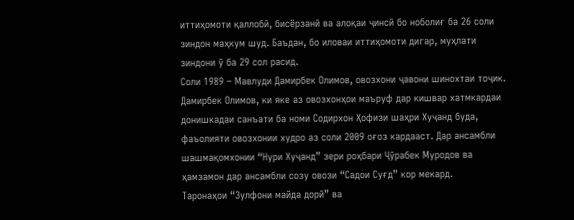иттиҳомоти қаллобӣ, бисёрзанӣ ва алоқаи ҷинсӣ бо ноболиғ ба 26 соли зиндон маҳкум шуд. Баъдан, бо иловаи иттиҳомоти дигар, муҳлати зиндони ӯ ба 29 сол расид.
Соли 1989 – Мавлуди Дамирбек Олимов, овозхони ҷавони шинохтаи тоҷик.
Дамирбек Олимов, ки яке аз овозхонҳои маъруф дар кишвар хатмкардаи донишкадаи санъати ба номи Содирхон Ҳофизи шаҳри Хуҷанд буда, фаъолияти овозхонии худро аз соли 2009 оғоз кардааст. Дар ансамбли шашмақомхонии “Нури Хуҷанд” зери роҳбари Ҷӯрабек Муродов ва ҳамзамон дар ансамбли созу овози “Садои Суғд” кор мекард.
Таронаҳои “Зулфони майда дорӣ” ва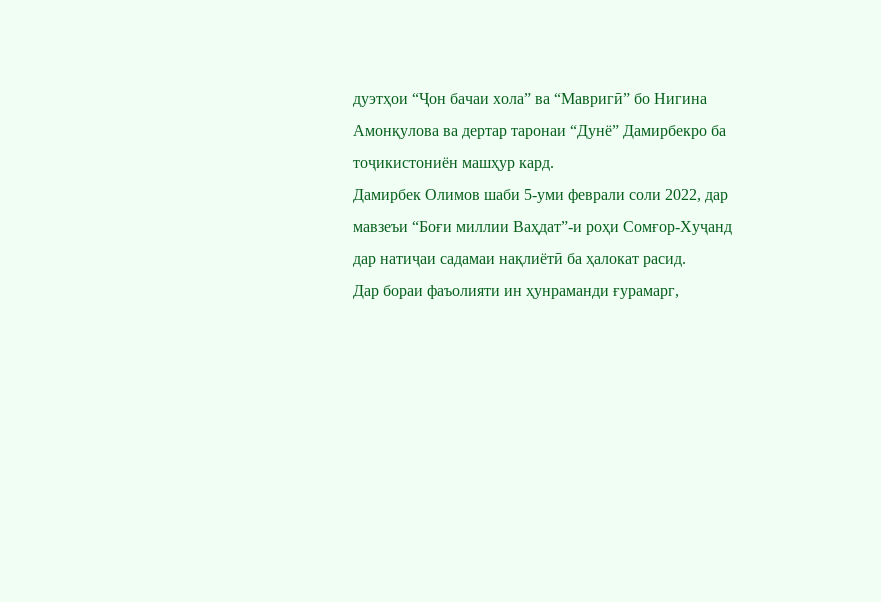дуэтҳои “Ҷон бачаи хола” ва “Мавригӣ” бо Нигина Амонқулова ва дертар таронаи “Дунё” Дамирбекро ба тоҷикистониён машҳур кард.
Дамирбек Олимов шаби 5-уми феврали соли 2022, дар мавзеъи “Боғи миллии Ваҳдат”-и роҳи Сомғор-Хуҷанд дар натиҷаи садамаи нақлиётӣ ба ҳалокат расид.
Дар бораи фаъолияти ин ҳунраманди ғурамарг,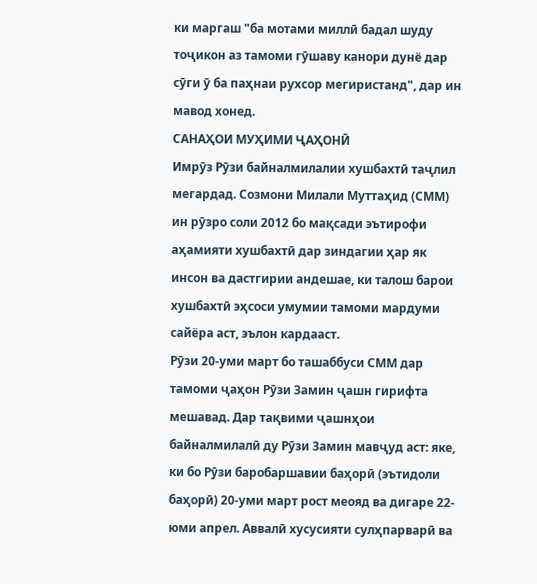ки маргаш "ба мотами миллӣ бадал шуду тоҷикон аз тамоми гӯшаву канори дунё дар сӯги ӯ ба паҳнаи рухсор мегиристанд", дар ин мавод хонед.
САНАҲОИ МУҲИМИ ҶАҲОНӢ
Имрӯз Рӯзи байналмилалии хушбахтӣ таҷлил мегардад. Созмони Милали Муттаҳид (СММ) ин рӯзро соли 2012 бо мақсади эътирофи аҳамияти хушбахтӣ дар зиндагии ҳар як инсон ва дастгирии андешае, ки талош барои хушбахтӣ эҳсоси умумии тамоми мардуми сайёра аст, эълон кардааст.
Рӯзи 20-уми март бо ташаббуси СММ дар тамоми ҷаҳон Рӯзи Замин ҷашн гирифта мешавад. Дар тақвими ҷашнҳои байналмилалӣ ду Рӯзи Замин мавҷуд аст: яке, ки бо Рӯзи баробаршавии баҳорӣ (эътидоли баҳорӣ) 20-уми март рост меояд ва дигаре 22-юми апрел. Аввалӣ хусусияти сулҳпарварӣ ва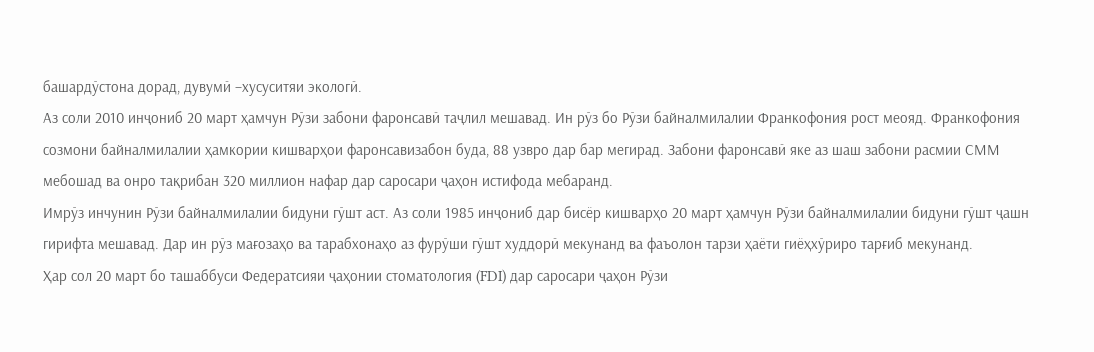башардӯстона дорад, дувумӣ –хусуситяи экологӣ.
Аз соли 2010 инҷониб 20 март ҳамчун Рӯзи забони фаронсавӣ таҷлил мешавад. Ин рӯз бо Рӯзи байналмилалии Франкофония рост меояд. Франкофония созмони байналмилалии ҳамкории кишварҳои фаронсавизабон буда, 88 узвро дар бар мегирад. Забони фаронсавӣ яке аз шаш забони расмии СММ мебошад ва онро тақрибан 320 миллион нафар дар саросари ҷаҳон истифода мебаранд.
Имрӯз инчунин Рӯзи байналмилалии бидуни гӯшт аст. Аз соли 1985 инҷониб дар бисёр кишварҳо 20 март ҳамчун Рӯзи байналмилалии бидуни гӯшт ҷашн гирифта мешавад. Дар ин рӯз мағозаҳо ва тарабхонаҳо аз фурӯши гӯшт худдорӣ мекунанд ва фаъолон тарзи ҳаёти гиёҳхӯриро тарғиб мекунанд.
Ҳар сол 20 март бо ташаббуси Федератсияи ҷаҳонии стоматология (FDI) дар саросари ҷаҳон Рӯзи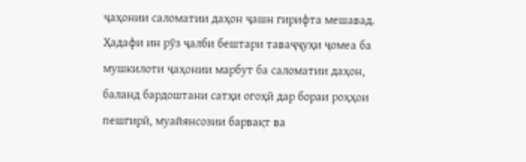ҷаҳонии саломатии даҳон ҷашн гирифта мешавад.
Ҳадафи ин рӯз ҷалби бештари таваҷҷуҳи ҷомеа ба мушкилоти ҷаҳонии марбут ба саломатии даҳон, баланд бардоштани сатҳи огоҳӣ дар бораи роҳҳои пешгирӣ, муайянсозии барвақт ва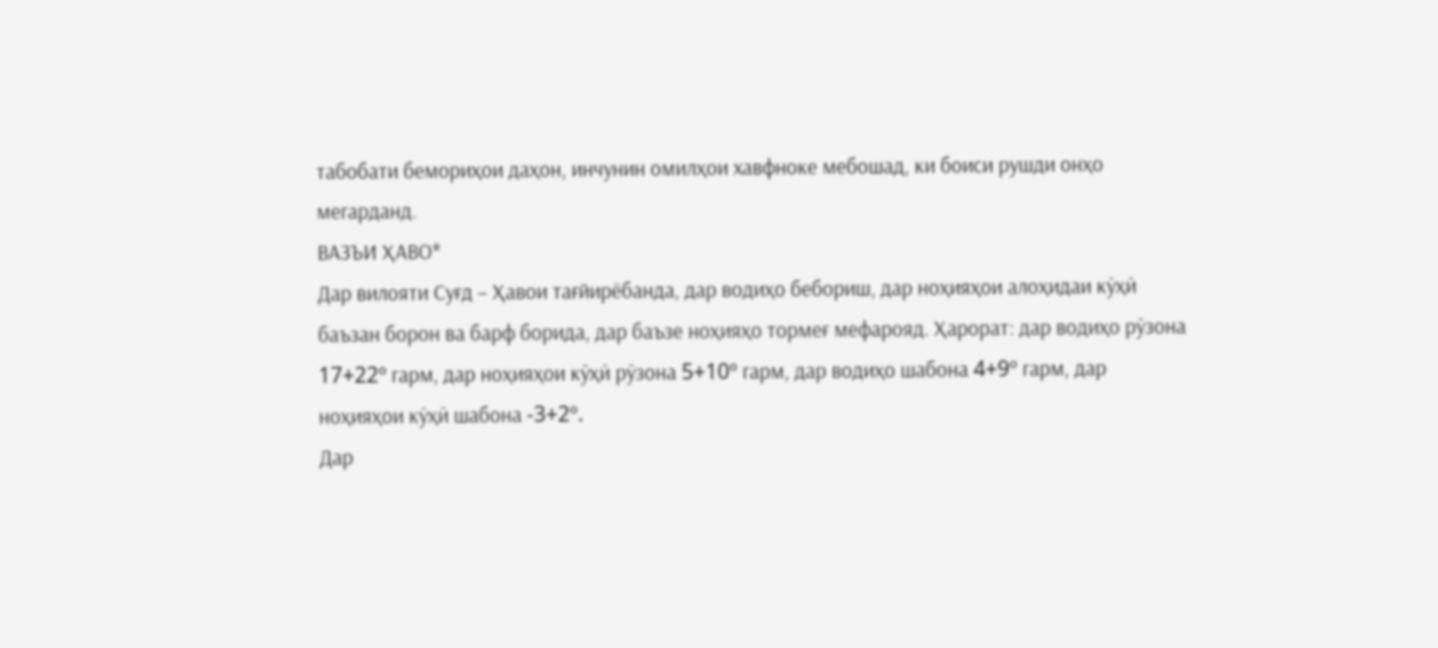табобати бемориҳои даҳон, инчунин омилҳои хавфноке мебошад, ки боиси рушди онҳо мегарданд.
ВАЗЪИ ҲАВО*
Дар вилояти Суғд – Ҳавои тағйирёбанда, дар водиҳо бебориш, дар ноҳияҳои алоҳидаи кӯҳӣ баъзан борон ва барф борида, дар баъзе ноҳияҳо тормеғ мефарояд. Ҳарорат: дар водиҳо рӯзона 17+22º гарм, дар ноҳияҳои кӯҳӣ рӯзона 5+10º гарм, дар водиҳо шабона 4+9º гарм, дар ноҳияҳои кӯҳӣ шабона -3+2º.
Дар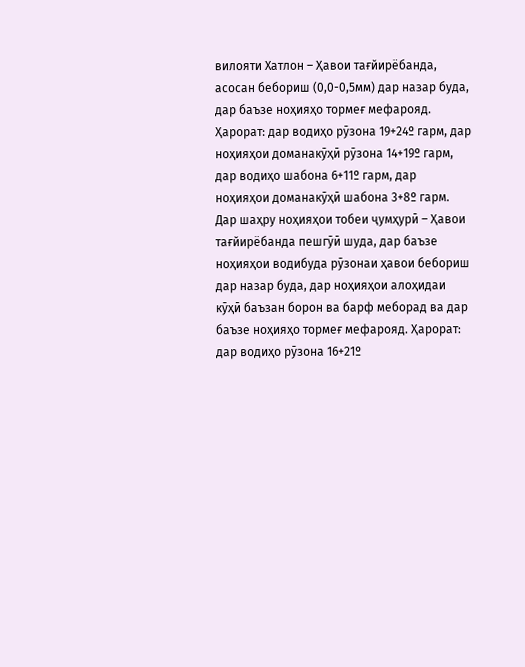вилояти Хатлон – Ҳавои тағйирёбанда, асосан бебориш (0,0-0,5мм) дар назар буда, дар баъзе ноҳияҳо тормеғ мефарояд. Ҳарорат: дар водиҳо рӯзона 19+24º гарм, дар ноҳияҳои доманакӯҳӣ рӯзона 14+19º гарм, дар водиҳо шабона 6+11º гарм, дар ноҳияҳои доманакӯҳӣ шабона 3+8º гарм.
Дар шаҳру ноҳияҳои тобеи ҷумҳурӣ – Ҳавои тағйирёбанда пешгӯӣ шуда, дар баъзе ноҳияҳои водибуда рӯзонаи ҳавои бебориш дар назар буда, дар ноҳияҳои алоҳидаи кӯҳӣ баъзан борон ва барф меборад ва дар баъзе ноҳияҳо тормеғ мефарояд. Ҳарорат: дар водиҳо рӯзона 16+21º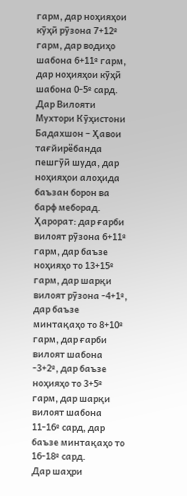гарм, дар ноҳияҳои кӯҳӣ рӯзона 7+12º гарм, дар водиҳо шабона 6+11º гарм, дар ноҳияҳои кӯҳӣ шабона 0-5º сард.
Дар Вилояти Мухтори Кӯҳистони Бадахшон – Ҳавои тағйирёбанда пешгӯӣ шуда, дар ноҳияҳои алоҳида баъзан борон ва барф меборад. Ҳарорат: дар ғарби вилоят рӯзона 6+11º гарм, дар баъзе ноҳияҳо то 13+15º гарм, дар шарқи вилоят рӯзона -4+1º, дар баъзе минтақаҳо то 8+10º гарм, дар ғарби вилоят шабона -3+2º, дар баъзе ноҳияҳо то 3+5º гарм, дар шарқи вилоят шабона 11-16º сард, дар баъзе минтақаҳо то 16-18º сард.
Дар шаҳри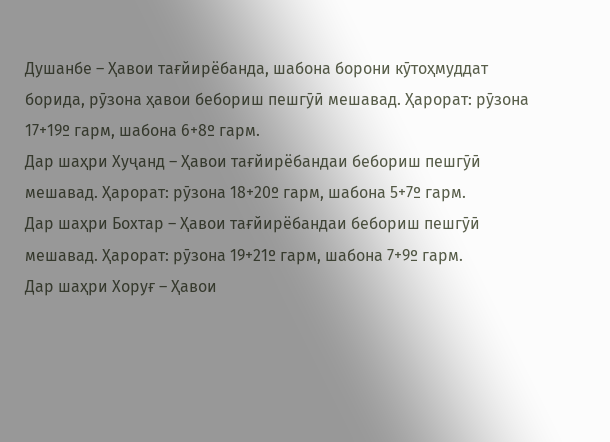Душанбе – Ҳавои тағйирёбанда, шабона борони кӯтоҳмуддат борида, рӯзона ҳавои бебориш пешгӯӣ мешавад. Ҳарорат: рӯзона 17+19º гарм, шабона 6+8º гарм.
Дар шаҳри Хуҷанд – Ҳавои тағйирёбандаи бебориш пешгӯӣ мешавад. Ҳарорат: рӯзона 18+20º гарм, шабона 5+7º гарм.
Дар шаҳри Бохтар – Ҳавои тағйирёбандаи бебориш пешгӯӣ мешавад. Ҳарорат: рӯзона 19+21º гарм, шабона 7+9º гарм.
Дар шаҳри Хоруғ – Ҳавои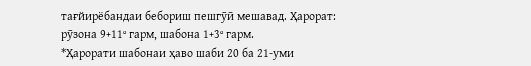тағйирёбандаи бебориш пешгӯӣ мешавад. Ҳарорат: рӯзона 9+11º гарм, шабона 1+3º гарм.
*Ҳарорати шабонаи ҳаво шаби 20 ба 21-уми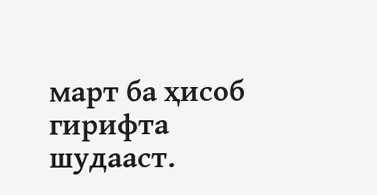март ба ҳисоб гирифта шудааст.